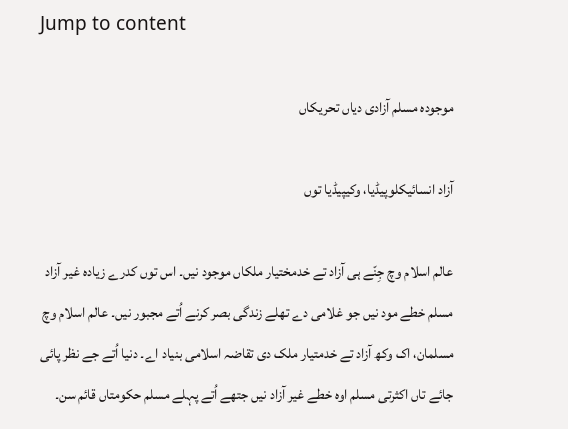Jump to content

موجودہ مسلم آزادی دیاں تحریکاں

آزاد انسائیکلوپیڈیا، وکیپیڈیا توں

عالم اسلام وچ جِنّے ہی آزاد تے خدمختیار ملکاں موجود نيں۔ اس توں کدرے زیادہ غیر آزاد مسلم خطے مود نيں جو غلامی دے تھلے زندگی بصر کرنے اُتے مجبور نيں۔ عالم اسلام وچ مسلمان، اک وکھ آزاد تے خدمتیار ملک دی تقاضہ اسلامی بنیاد اے۔ دنیا اُتے جے نظر پائی جائے تاں اکثرتی مسلم اوہ خطے غیر آزاد نيں جتھے اُتے پہلے مسلم حکومتاں قائم سن۔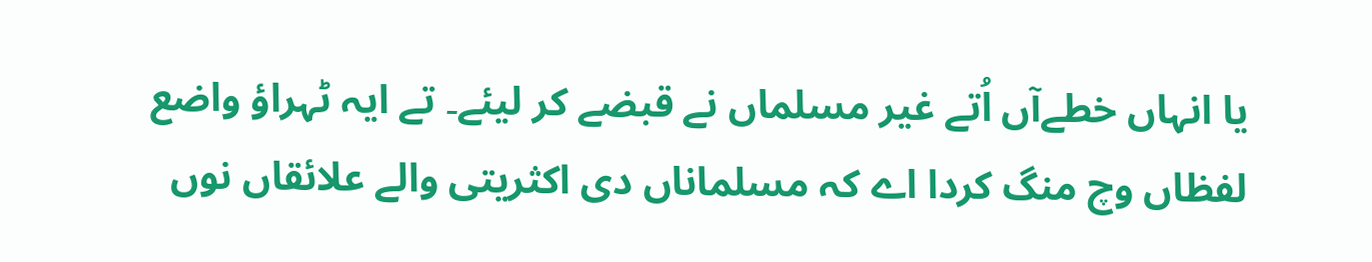یا انہاں خطےآں اُتے غیر مسلماں نے قبضے کر لیئے۔ تے ایہ ٹہراؤ واضع لفظاں وچ منگ کردا اے کہ مسلماناں دی اکثریتی والے علائقاں نوں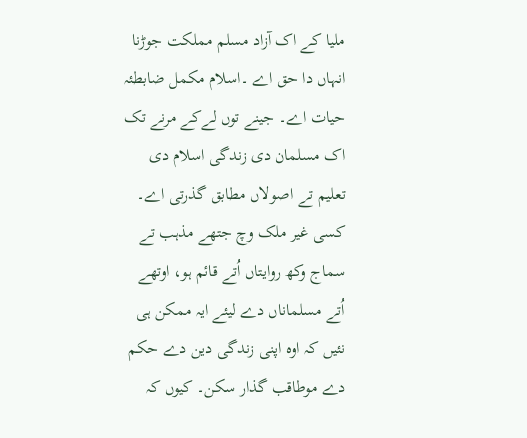ملیا کے اک آزاد مسلم مملکت جوڑنا انہاں دا حق اے ۔اسلام مکمل ضابطئہ حیات اے۔ جینے توں لےکے مرنے تک اک مسلمان دی زندگی اسلام دی تعلیم تے اصولاں مطابق گذرتی اے۔ کسی غیر ملک وچ جتھے مذہب تے سماج وکھ روایتاں اُتے قائم ہو، اوتھے اُتے مسلماناں دے لیئے ایہ ممکن ہی نئيں کہ اوہ اپنی زندگی دین دے حکم دے موطاقب گذار سکن۔ کیوں کہ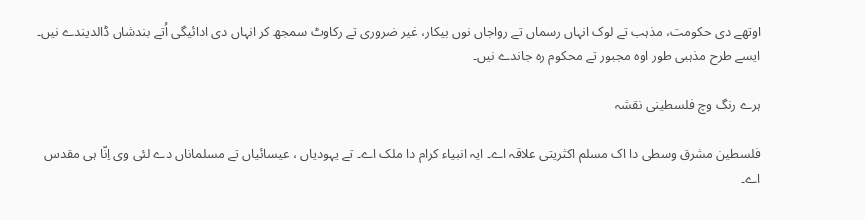اوتھے دی حکومت، مذہب تے لوک انہاں رسماں تے رواجاں نوں بیکار، غیر ضروری تے رکاوٹ سمجھ کر انہاں دی ادائیگی اُتے بندشاں ڈالدیندے نيں۔ ايسے طرح مذہبی طور اوہ مجبور تے محکوم رہ جاندے نيں۔

ہرے رنگ وچ فلسطینی نقشہ

فلسطین مشرق وسطی دا اک مسلم اکثریتی علاقہ اے۔ ایہ انبیاء کرام دا ملک اے۔ تے یہودیاں ، عیسائیاں تے مسلماناں دے لئی وی اِنّا ہی مقدس اے۔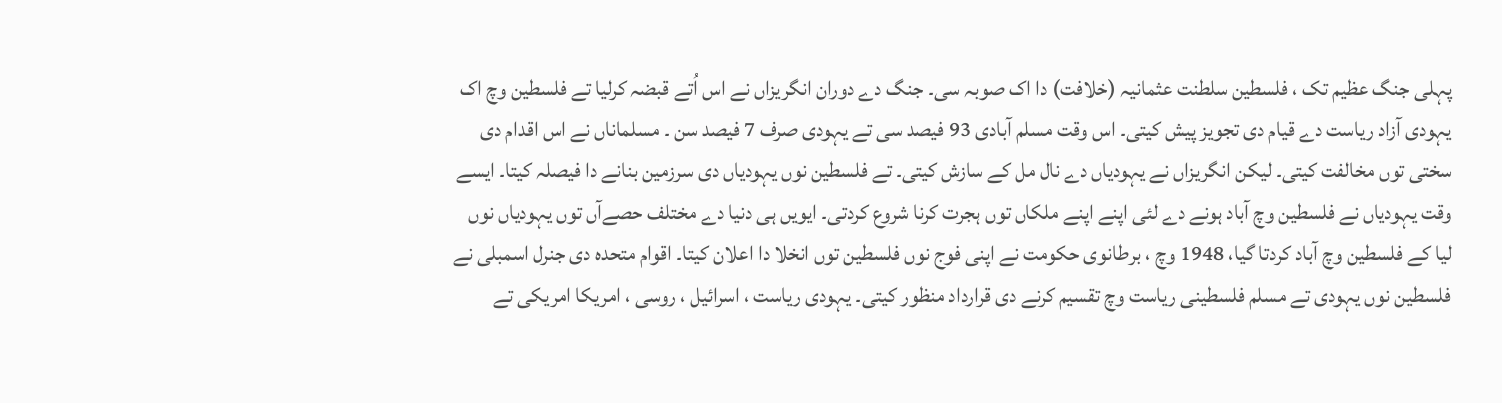پہلی جنگ عظیم تک ، فلسطین سلطنت عثمانیہ (خلافت) دا اک صوبہ سی۔ جنگ دے دوران انگریزاں نے اس اُتے قبضہ کرلیا تے فلسطین وچ اک یہودی آزاد ریاست دے قیام دی تجویز پیش کيتی۔ اس وقت مسلم آبادی 93 فیصد سی تے یہودی صرف 7 فیصد سن ۔ مسلماناں نے اس اقدام دی سختی توں مخالفت کيتی۔ لیکن انگریزاں نے یہودیاں دے نال مل کے سازش کيتی۔ تے فلسطین نوں یہودیاں دی سرزمین بنانے دا فیصلہ کيتا۔ ايسے وقت یہودیاں نے فلسطین وچ آباد ہونے دے لئی اپنے اپنے ملکاں توں ہجرت کرنا شروع کردتی۔ ایويں ہی دنیا دے مختلف حصےآں توں یہودیاں نوں لیا کے فلسطین وچ آباد کردتا گیا، 1948 وچ ، برطانوی حکومت نے اپنی فوج نوں فلسطین توں انخلا دا اعلان کيتا۔ اقوام متحدہ دی جنرل اسمبلی نے فلسطین نوں یہودی تے مسلم فلسطینی ریاست وچ تقسیم کرنے دی قرارداد منظور کيتی۔ یہودی ریاست ، اسرائیل ، روسی ، امریکا امریکی تے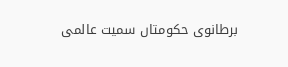برطانوی حکومتاں سمیت عالمی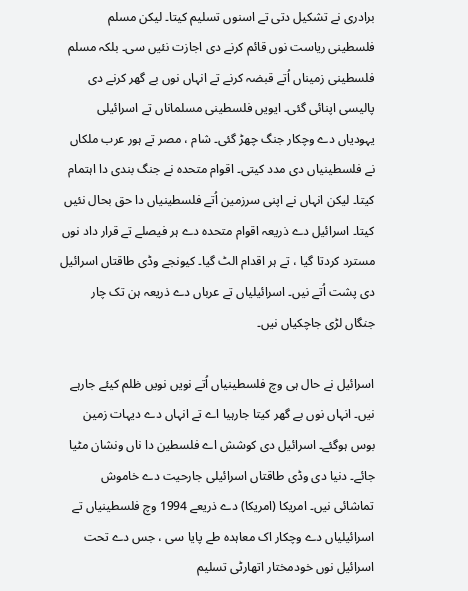برادری نے تشکیل دتی تے اسنوں تسلیم کيتا۔ لیکن مسلم فلسطینی ریاست نوں قائم کرنے دی اجازت نئيں سی۔ بلکہ مسلم فلسطینی زمیناں اُتے قبضہ کرنے تے انہاں نوں بے گھر کرنے دی پالیسی اپنائی گئی۔ ایويں فلسطینی مسلماناں تے اسرائیلی یہودیاں دے وچکار جنگ چھڑ گئی۔ شام ، مصر تے ہور عرب ملکاں نے فلسطینیاں دی مدد کيتی۔ اقوام متحدہ نے جنگ بندی دا اہتمام کيتا۔ لیکن انہاں نے اپنی سرزمین اُتے فلسطینیاں دا حق بحال نئيں کيتا۔ اسرائیل دے ذریعہ اقوام متحدہ دے ہر فیصلے تے قرار داد نوں مسترد کردتا گیا ، تے ہر اقدام الٹ گیا۔ کیونجے وڈی طاقتاں اسرائیل دی پشت اُتے نيں۔ اسرائیلیاں تے عرباں دے ذریعہ ہن تک چار جنگاں لڑی جاچکیاں نيں۔

اسرائیل نے حال ہی وچ فلسطینیاں اُتے نويں نويں ظلم کیئے جارہے نيں۔ انہاں نوں بے گھر کيتا جارہیا اے تے انہاں دے دیہات زمین بوس ہوگئے۔ اسرائیل دی کوشش اے فلسطین دا ناں ونشان مٹیا جائے۔ دنیا دی وڈی طاقتاں اسرائیلی جارحیت دے خاموش تماشائی نيں۔ امریکا (امریکا) دے ذریعے 1994 وچ فلسطینیاں تے اسرائیلیاں دے وچکار اک معاہدہ طے پایا سی ، جس دے تحت اسرائیل نوں خودمختار اتھارٹی تسلیم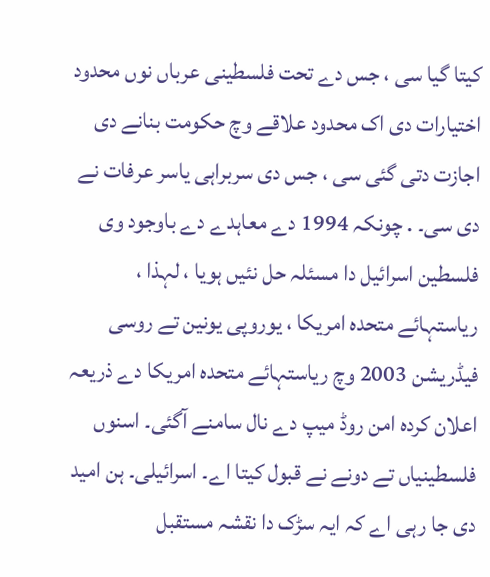کيتا گیا سی ، جس دے تحت فلسطینی عرباں نوں محدود اختیارات دی اک محدود علاقے وچ حکومت بنانے دی اجازت دتی گئی سی ، جس دی سربراہی یاسر عرفات نے دی سی۔ . چونکہ 1994 دے معاہدے دے باوجود وی فلسطین اسرائیل دا مسئلہ حل نئيں ہويا ، لہذا ، ریاستہائے متحدہ امریکا ، یوروپی یونین تے روسی فیڈریشن 2003 وچ ریاستہائے متحدہ امریکا دے ذریعہ اعلان کردہ امن روڈ میپ دے نال سامنے آگئی۔ اسنوں فلسطینیاں تے دونے نے قبول کيتا اے۔ اسرائیلی۔ ہن امید دی جا رہی اے کہ ایہ سڑک دا نقشہ مستقبل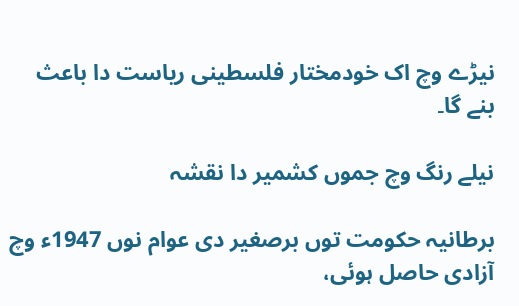نیڑے وچ اک خودمختار فلسطینی ریاست دا باعث بنے گا۔

نیلے رنگ وچ جموں کشمیر دا نقشہ

برطانیہ حکومت توں برصغیر دی عوام نوں 1947ء وچ آزادی حاصل ہوئی،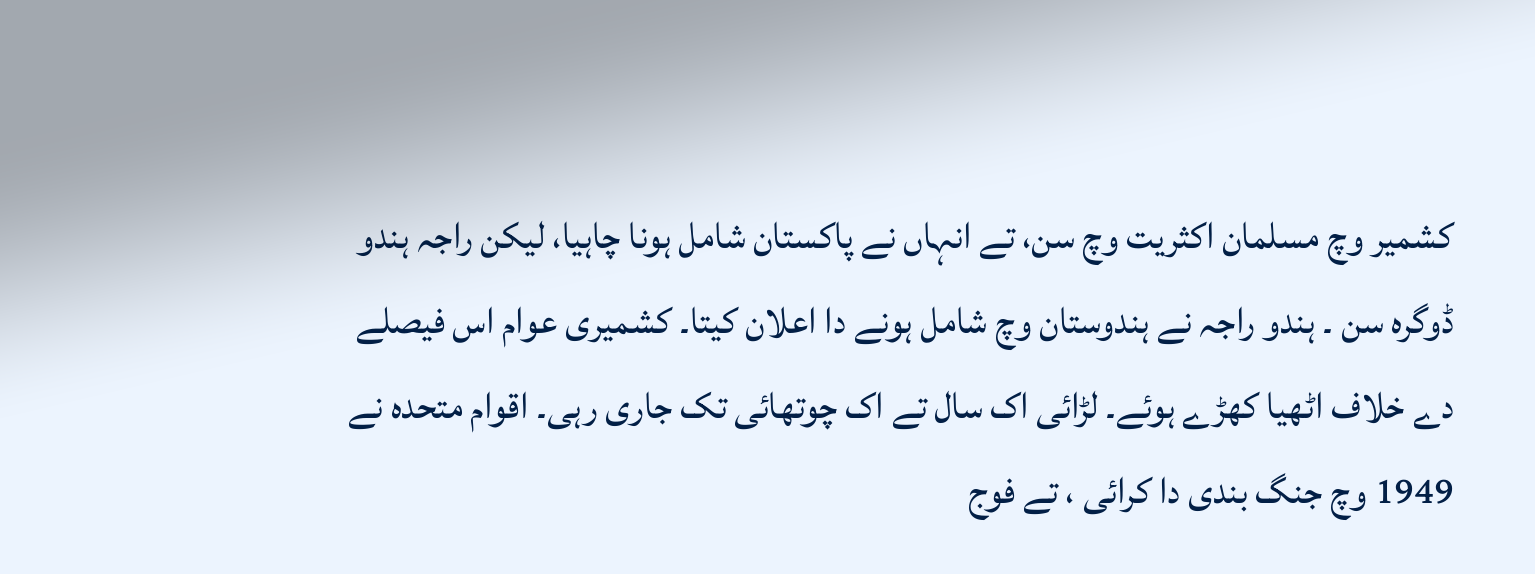کشمیر وچ مسلمان اکثریت وچ سن، تے انہاں نے پاکستان شامل ہونا چاہیا، لیکن راجہ ہندو ڈوگرہ سن ۔ ہندو راجہ نے ہندوستان وچ شامل ہونے دا اعلان کيتا۔ کشمیری عوام اس فیصلے دے خلاف اٹھیا کھڑے ہوئے۔ لڑائی اک سال تے اک چوتھائی تک جاری رہی۔ اقوام متحدہ نے 1949 وچ جنگ بندی دا کرائی ، تے فوج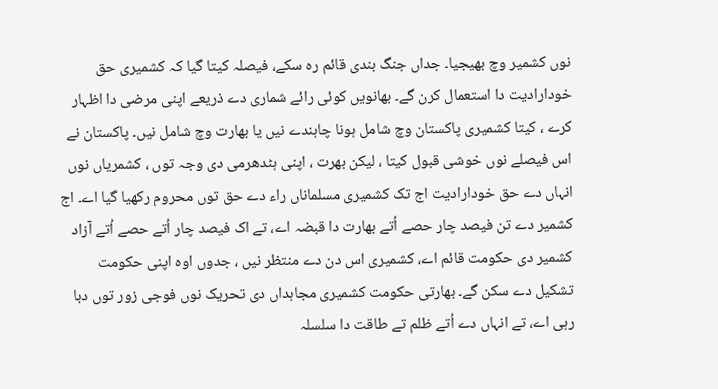نوں کشمیر وچ بھیجیا۔ جداں جنگ بندی قائم رہ سکے، فیصلہ کيتا گیا کہ کشمیری حق خودارادیت دا استعمال کرن گے۔ بھانويں کوئی رائے شماری دے ذریعے اپنی مرضی دا اظہار کرے ، کيتا کشمیری پاکستان وچ شامل ہونا چاہندے نيں یا بھارت وچ شامل نيں۔ پاکستان نے اس فیصلے نوں خوشی قبول کيتا ، لیکن بھرت ، اپنی ہٹدھرمی دی وجہ توں ، کشمریاں نوں انہاں دے حق خودارادیت اج تک کشمیری مسلماناں راء دے حق توں محروم رکھیا گیا اے۔ اج کشمیر دے تن فیصد چار حصے اُتے بھارت دا قبضہ اے، تے اک فیصد چار اُتے حصے اُتے آزاد کشمیر دی حکومت قائم اے، کشمیری اس دن دے منتظر نيں ، جدوں اوہ اپنی حکومت تشکیل دے سکن گے۔ بھارتی حکومت کشمیری مجاہداں دی تحریک نوں فوجی زور توں دبا رہی اے، تے انہاں دے اُتے ظلم تے طاقت دا سلسلہ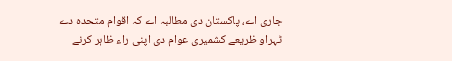جاری اے، پاکستان دی مطالبہ اے کہ اقوام متحدہ دے ٹہراو ظریعے کشمیری عوام دی اپنی راء ظاہر کرنے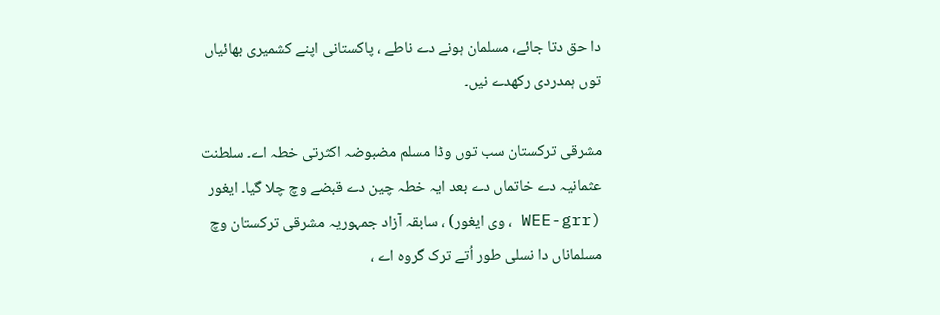دا حق دتا جائے، مسلمان ہونے دے ناطے ، پاکستانی اپنے کشمیری بھائیاں توں ہمدردی رکھدے نيں۔

مشرقی ترکستان سب توں وڈا مسلم مضبوضہ اکثرتی خطہ اے۔ سلطنت عثمانیہ دے خاتماں دے بعد ایہ خطہ چین دے قبضے وچ چلا گیا۔ ایغور (WEE-grr ، وی ایغور) ، سابقہ آزاد جمہوریہ مشرقی ترکستان وچ مسلماناں دا نسلی طور اُتے ترک گروہ اے ،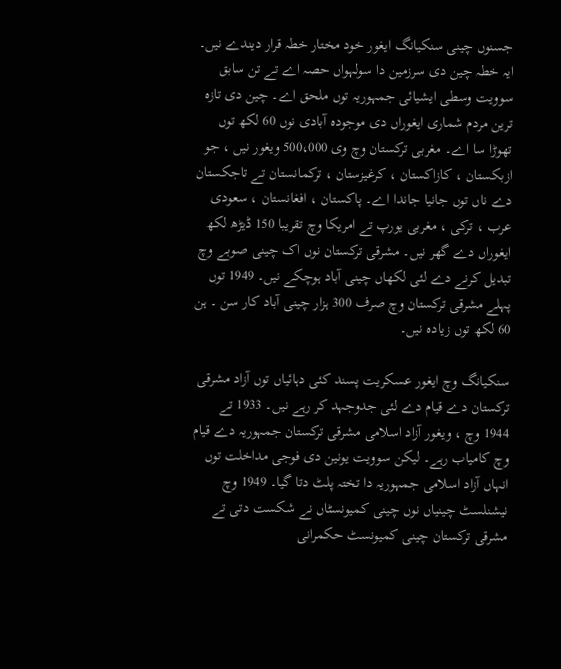جسنوں چینی سنکیانگ ایغور خود مختار خطہ قرار دیندے نيں۔ ایہ خطہ چین دی سرزمین دا سولہواں حصہ اے تے تن سابق سوویت وسطی ایشیائی جمہوریہ توں ملحق اے۔ چین دی تازہ ترین مردم شماری ایغوراں دی موجودہ آبادی نوں 60 لکھ توں تھوڑا سا اے۔ مغربی ترکستان وچ وی 500،000 ویغور نيں ، جو ازبکستان ، کازاکستان ، کرغیزستان ، ترکمانستان تے تاجکستان دے ناں توں جانیا جاندا اے۔ پاکستان ، افغانستان ، سعودی عرب ، ترکی ، مغربی یورپ تے امریکا وچ تقریبا 150 ڈیڑھ لکھ ایغوراں دے گھر نيں۔ مشرقی ترکستان نوں اک چینی صوبے وچ تبدیل کرنے دے لئی لکھاں چینی آباد ہوچکے نيں۔ 1949 توں پہلے مشرقی ترکستان وچ صرف 300 ہزار چینی آباد کار سن ۔ ہن 60 لکھ توں زیادہ نيں۔

سنکیانگ وچ ایغور عسکریت پسند کئی دہائیاں توں آزاد مشرقی ترکستان دے قیام دے لئی جدوجہد کر رہے نيں۔ 1933 تے 1944 وچ ، ویغور آزاد اسلامی مشرقی ترکستان جمہوریہ دے قیام وچ کامیاب رہے۔ لیکن سوویت یونین دی فوجی مداخلت توں انہاں آزاد اسلامی جمہوریہ دا تختہ پلٹ دتا گیا۔ 1949 وچ نیشنلسٹ چینیاں نوں چینی کمیونسٹاں نے شکست دتی تے مشرقی ترکستان چینی کمیونسٹ حکمرانی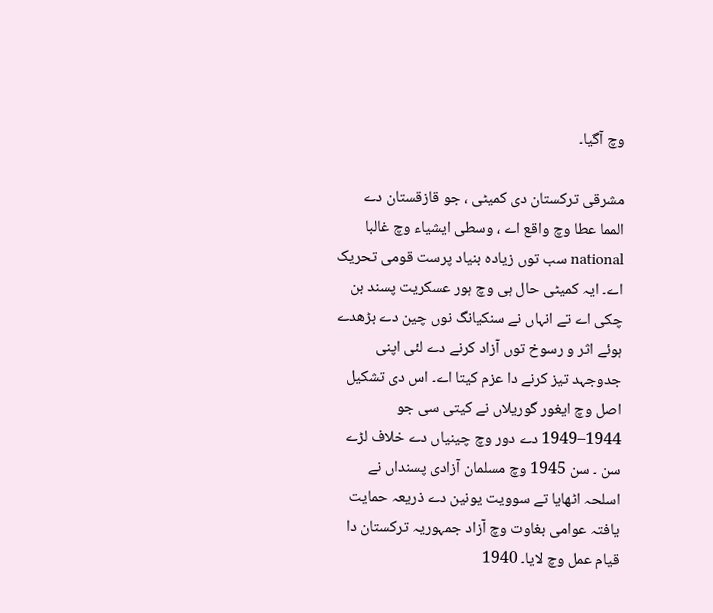وچ آگیا۔

مشرقی ترکستان دی کمیٹی ، جو قازقستان دے المما عطا وچ واقع اے ، وسطی ایشیاء وچ غالبا national سب توں زیادہ بنیاد پرست قومی تحریک اے۔ ایہ کمیٹی حال ہی وچ ہور عسکریت پسند بن چکی اے تے انہاں نے سنکیانگ نوں چین دے بڑھدے ہوئے اثر و رسوخ توں آزاد کرنے دے لئی اپنی جدوجہد تیز کرنے دا عزم کيتا اے۔ اس دی تشکیل اصل وچ ایغور گوریلاں نے کيتی سی جو 1944–1949 دے دور وچ چینیاں دے خلاف لڑے سن ۔ سن 1945 وچ مسلمان آزادی پسنداں نے اسلحہ اٹھایا تے سوویت یونین دے ذریعہ حمایت یافتہ عوامی بغاوت وچ آزاد جمہوریہ ترکستان دا قیام عمل وچ لایا۔ 1940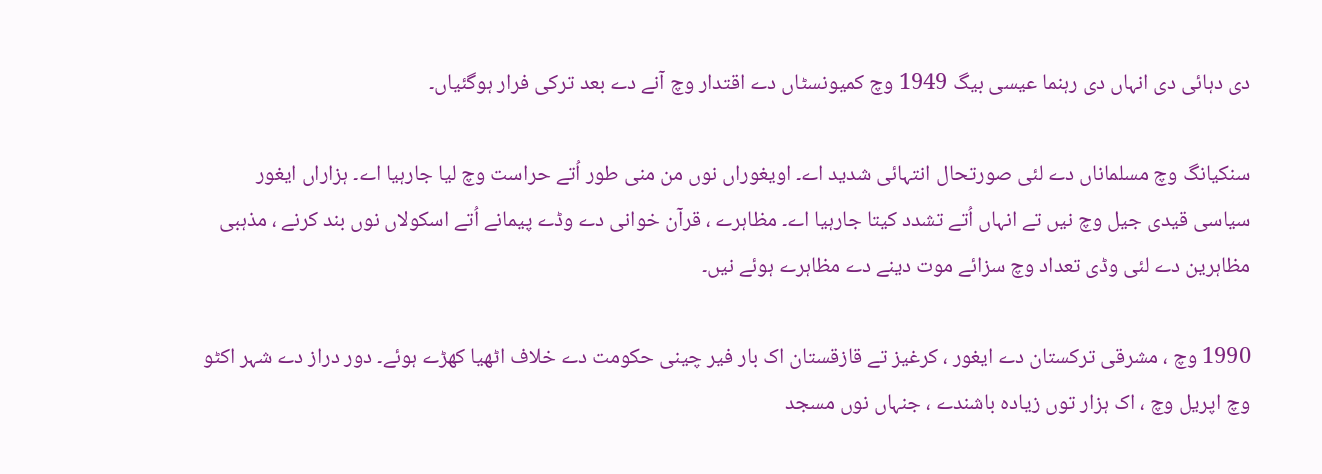دی دہائی دی انہاں دی رہنما عیسی بیگ 1949 وچ کمیونسٹاں دے اقتدار وچ آنے دے بعد ترکی فرار ہوگئياں۔

سنکیانگ وچ مسلماناں دے لئی صورتحال انتہائی شدید اے۔ اویغوراں نوں من منی طور اُتے حراست وچ لیا جارہیا اے۔ ہزاراں ایغور سیاسی قیدی جیل وچ نيں تے انہاں اُتے تشدد کيتا جارہیا اے۔ مظاہرے ، قرآن خوانی دے وڈے پیمانے اُتے اسکولاں نوں بند کرنے ، مذہبی مظاہرین دے لئی وڈی تعداد وچ سزائے موت دینے دے مظاہرے ہوئے نيں۔

1990 وچ ، مشرقی ترکستان دے ایغور ، کرغیز تے قازقستان اک بار فیر چینی حکومت دے خلاف اٹھیا کھڑے ہوئے۔ دور دراز دے شہر اکٹو وچ اپریل وچ ، اک ہزار توں زیادہ باشندے ، جنہاں نوں مسجد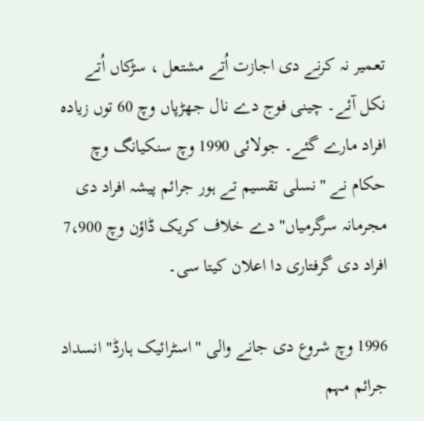تعمیر نہ کرنے دی اجازت اُتے مشتعل ، سڑکاں اُتے نکل آئے۔ چینی فوج دے نال جھڑپاں وچ 60 توں زیادہ افراد مارے گئے۔ جولائی 1990 وچ سنکیانگ وچ حکام نے "نسلی تقسیم تے ہور جرائم پیشہ افراد دی مجرمانہ سرگرمیاں" دے خلاف کریک ڈاؤن وچ 7،900 افراد دی گرفتاری دا اعلان کيتا سی۔

1996 وچ شروع دی جانے والی "اسٹرائیک ہارڈ" انسداد جرائم مہم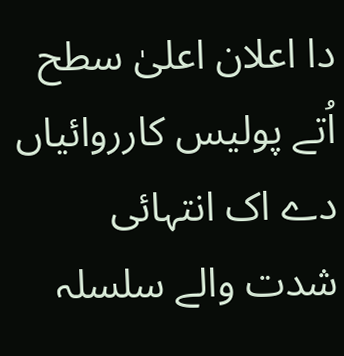دا اعلان اعلیٰ سطح اُتے پولیس کارروائیاں دے اک انتہائی شدت والے سلسلہ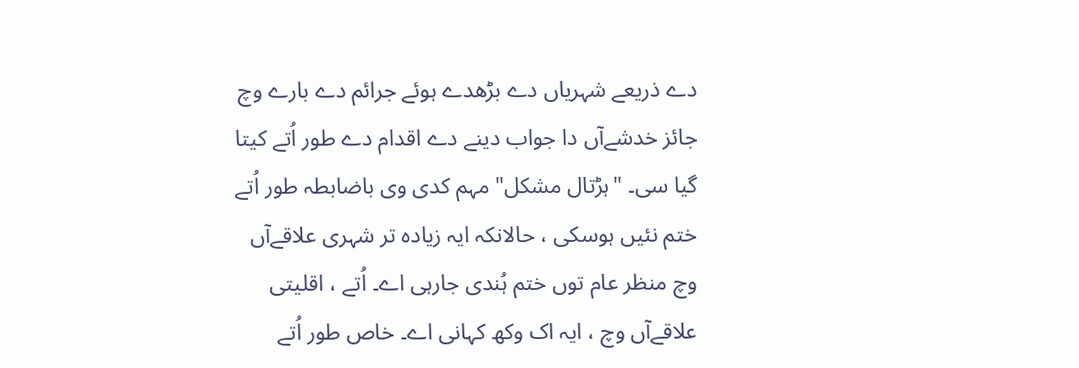دے ذریعے شہریاں دے بڑھدے ہوئے جرائم دے بارے وچ جائز خدشےآں دا جواب دینے دے اقدام دے طور اُتے کيتا گیا سی۔ "ہڑتال مشکل" مہم کدی وی باضابطہ طور اُتے ختم نئيں ہوسکی ، حالانکہ ایہ زیادہ تر شہری علاقےآں وچ منظر عام توں ختم ہُندی جارہی اے۔ اُتے ، اقليتی علاقےآں وچ ، ایہ اک وکھ کہانی اے۔ خاص طور اُتے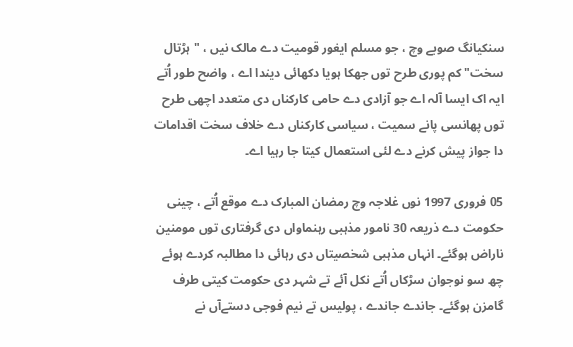سنکیانگ صوبے وچ ، جو مسلم ایغور قومیت دے مالک نيں ، "ہڑتال سخت" کم پوری طرح توں جھکا ہويا دکھائی دیندا اے ، واضح طور اُتے ایہ اک ایسا آلہ اے جو آزادی دے حامی کارکناں دی متعدد اچھی طرح توں پھانسی پانے سمیت ، سیاسی کارکناں دے خلاف سخت اقدامات دا جواز پیش کرنے دے لئی استعمال کيتا جا رہیا اے۔

05 فروری 1997 نوں غلاجہ وچ رمضان المبارک دے موقع اُتے ، چینی حکومت دے ذریعہ 30 نامور مذہبی رہنماواں دی گرفتاری توں مومنین ناراض ہوگئے۔ انہاں مذہبی شخصیتاں دی رہائی دا مطالبہ کردے ہوئے چھ سو نوجوان سڑکاں اُتے نکل آئے تے شہر دی حکومت کیتی طرف گامزن ہوگئے۔ جاندے جاندے ، پولیس تے نیم فوجی دستےآں نے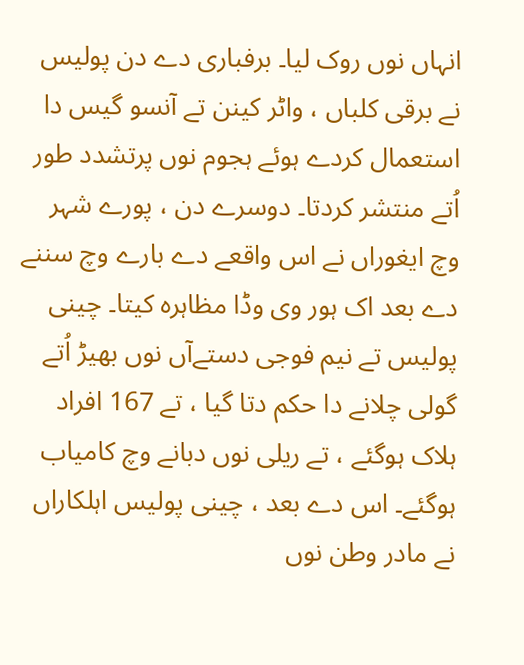انہاں نوں روک لیا۔ برفباری دے دن پولیس نے برقی کلباں ، واٹر کینن تے آنسو گیس دا استعمال کردے ہوئے ہجوم نوں پرتشدد طور اُتے منتشر کردتا۔ دوسرے دن ، پورے شہر وچ ایغوراں نے اس واقعے دے بارے وچ سننے دے بعد اک ہور وی وڈا مظاہرہ کيتا۔ چینی پولیس تے نیم فوجی دستےآں نوں بھیڑ اُتے گولی چلانے دا حکم دتا گیا ، تے 167 افراد ہلاک ہوگئے ، تے ریلی نوں دبانے وچ کامیاب ہوگئے۔ اس دے بعد ، چینی پولیس اہلکاراں نے مادر وطن نوں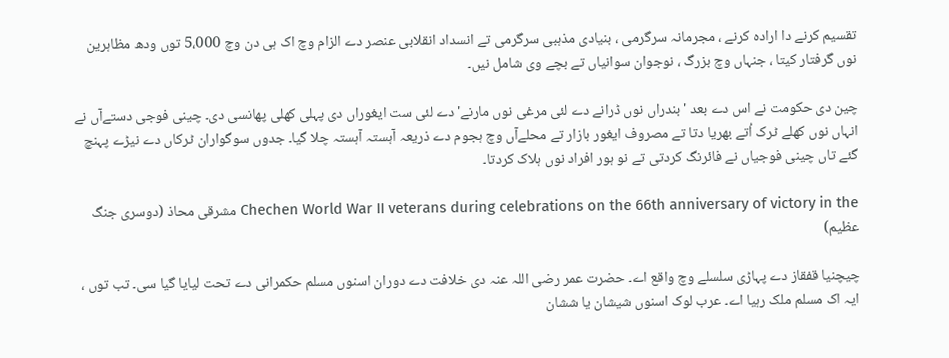تقسیم کرنے دا ارادہ کرنے ، مجرمانہ سرگرمی ، بنیادی مذہبی سرگرمی تے انسداد انقلابی عنصر دے الزام وچ اک ہی دن وچ 5،000 توں ودھ مظاہرین نوں گرفتار کيتا ، جنہاں وچ بزرگ ، نوجوان سوانیاں تے بچے وی شامل نيں۔

چین دی حکومت نے اس دے بعد 'بندراں نوں ڈرانے دے لئی مرغی نوں مارنے' دے لئی ست ایغوراں دی پہلی کھلی پھانسی دی۔ چینی فوجی دستےآں نے انہاں نوں کھلے ٹرک اُتے بھریا دتا تے مصروف ایغور بازار تے محلےآں وچ ہجوم دے ذریعہ آہستہ آہستہ چلا گیا۔ جدوں سوگواران ٹرکاں دے نیڑے پہنچ گئے تاں چینی فوجیاں نے فائرنگ کردتی تے نو ہور افراد نوں ہلاک کردتا۔

Chechen World War II veterans during celebrations on the 66th anniversary of victory in the مشرقی محاذ (دوسری جنگ عظیم)

چیچنیا قفقاز دے پہاڑی سلسلے وچ واقع اے۔ حضرت عمر رضی اللہ عنہ دی خلافت دے دوران اسنوں مسلم حکمرانی دے تحت لیایا گیا سی۔ تب توں ، ایہ اک مسلم ملک رہیا اے۔ عرب لوک اسنوں شیشان یا ششان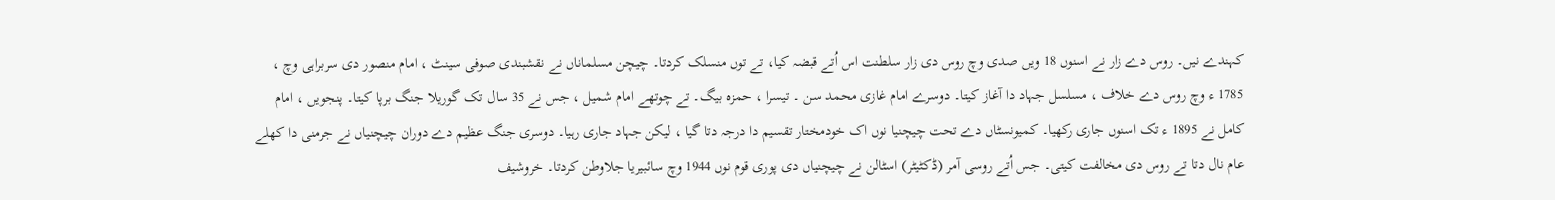کہندے نيں۔ روس دے زار نے اسنوں 18 ويں صدی وچ روس دی زار سلطنت اس اُتے قبضہ کیا، تے توں منسلک کردتا۔ چیچن مسلماناں نے نقشبندی صوفی سینٹ ، امام منصور دی سربراہی وچ ، 1785 ء وچ روس دے خلاف ، مسلسل جہاد دا آغاز کيتا۔ دوسرے امام غازی محمد سن ۔ تیسرا ، حمزہ بیگ۔ تے چوتھے امام شمیل ، جس نے 35 سال تک گوریلا جنگ برپا کيتا۔ پنجويں ، امام کامل نے 1895 ء تک اسنوں جاری رکھیا۔ کمیونسٹاں دے تحت چیچنیا نوں اک خودمختار تقسیم دا درجہ دتا گیا ، لیکن جہاد جاری رہیا۔ دوسری جنگ عظیم دے دوران چیچنیاں نے جرمنی دا کھلے عام نال دتا تے روس دی مخالفت کيتی۔ جس اُتے روسی آمر (ڈکٹیٹر) اسٹالن نے چیچنیاں دی پوری قوم نوں 1944 وچ سائبیریا جلاوطن کردتا۔ خروشیف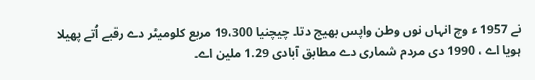نے 1957 ء وچ انہاں نوں وطن واپس بھیج دتا۔ چیچنیا 19،300 مربع کلومیٹر دے رقبے اُتے پھیلا ہويا اے ، 1990 دی مردم شماری دے مطابق آبادی 1.29 ملین اے۔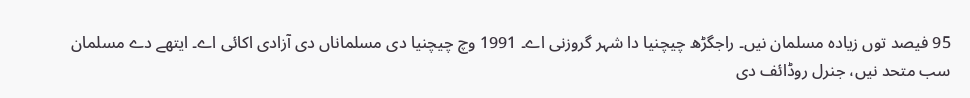95 فیصد توں زیادہ مسلمان نيں۔ راجگڑھ چیچنیا دا شہر گروزنی اے۔ 1991 وچ چیچنیا دی مسلماناں دی آزادی اکائی اے۔ ایتھے دے مسلمان سب متحد نيں، جنرل روڈائف دی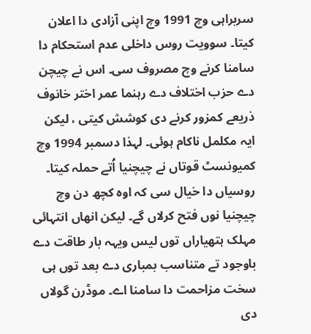سربراہی وچ 1991 وچ اپنی آزادی دا اعلان کيتا۔ سوویت روس داخلی عدم استحکام دا سامنا کرنے وچ مصروف سی۔ اس نے چیچن دے حزب اختلاف دے رہنما عمر اختر خانوف ذریعے کمزور کرنے دی کوشش کيتی ، لیکن ایہ مکلمل ناکام ہوئی۔ لہذا دسمبر 1994 وچ کمیونسٹ قوتاں نے چیچنیا اُتے حملہ کيتا۔ روسیاں دا خیال سی کہ اوہ کچھ دن وچ چیچنیا نوں فتح کرلاں گے۔ لیکن انھاں انتہائی مہلک ہتھیاراں توں لیس ویہہ بار طاقت دے باوجود تے متناسب بمباری دے بعد توں ہی سخت مزاحمت دا سامنا اے۔ موڈرن گولاں دی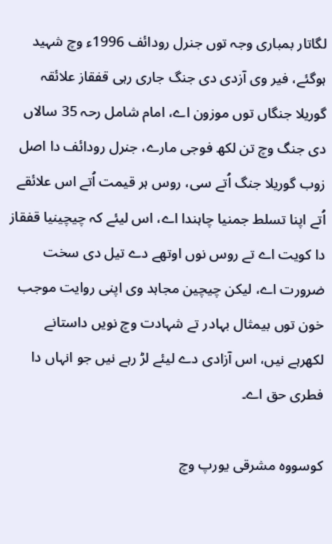لگاتار بمباری وجہ توں جنرل رودائف 1996ء وچ شہید ہوگئے، فیر وی آزدی دی جنگ جاری رہی قفقاز علائقہ گوریلا جنگاں توں موزون اے، امام شامل رحہ 35 سالاں دی جنگ وچ تن لکھ فوجی مارے، جنرل رودائف دا اصل زوب گوریلا جنگ اُتے سی، روس ہر قیمت اُتے اس علائقے اُتے اپنا تسلط جمنیا چاہندا اے، اس لیئے کہ چیچینیا قفقاز دا کویت اے تے روس نوں اوتھے دے تیل دی سخت ضرورت اے، لیکن چیچین مجاہد وی اپنی روایت موجب خون توں بیمثال بہادر تے شہادت وچ نويں داستانے لکھرہے نيں، اس آزادی دے لیئے لڑ رہے نيں جو انہاں دا فطری حق اے۔

کوسووہ مشرقی یورپ وچ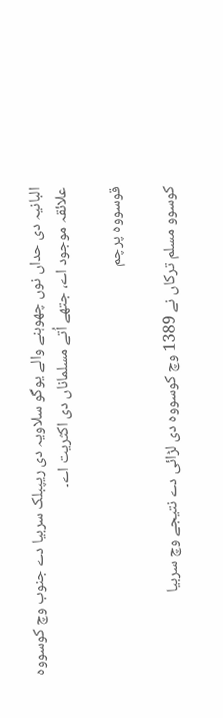البانیہ دی حداں نوں چھوہنے والے یوگو سلاویہ دی ریپبلک سربیا دے جنوب وچ کوسووہ علائقہ موجود اے، جتھے اُتے مسلماناں دی اکثریت اے۔

قوسووہ پرچم

کوسوو مسلم ترکاں نے 1389 وچ کوسووہ دی لڑائی دے نتیجے وچ سربیا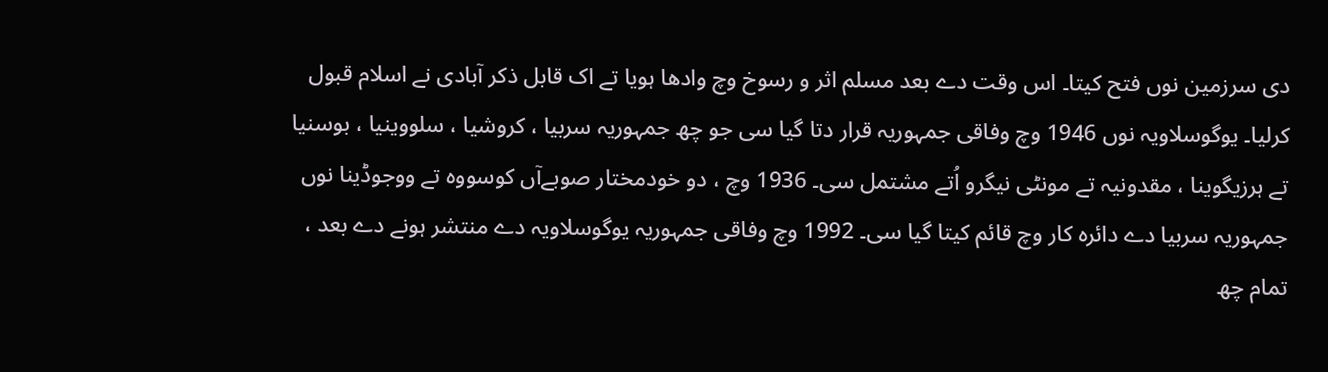دی سرزمین نوں فتح کيتا۔ اس وقت دے بعد مسلم اثر و رسوخ وچ وادھا ہويا تے اک قابل ذکر آبادی نے اسلام قبول کرلیا۔ یوگوسلاویہ نوں 1946 وچ وفاقی جمہوریہ قرار دتا گیا سی جو چھ جمہوریہ سربیا ، کروشیا ، سلووینیا ، بوسنیا تے ہرزیگوینا ، مقدونیہ تے مونٹی نیگرو اُتے مشتمل سی۔ 1936 وچ ، دو خودمختار صوبےآں کوسووہ تے ووجوڈینا نوں جمہوریہ سربیا دے دائرہ کار وچ قائم کيتا گیا سی۔ 1992 وچ وفاقی جمہوریہ یوگوسلاویہ دے منتشر ہونے دے بعد ، تمام چھ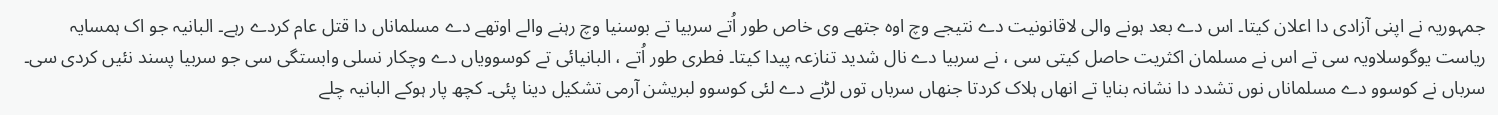جمہوریہ نے اپنی آزادی دا اعلان کيتا۔ اس دے بعد ہونے والی لاقانونیت دے نتیجے وچ اوہ جتھے وی خاص طور اُتے سربیا تے بوسنیا وچ رہنے والے اوتھے دے مسلماناں دا قتل عام کردے رہے۔ البانیہ جو اک ہمسایہ ریاست یوگوسلاویہ سی تے اس نے مسلمان اکثریت حاصل کيتی سی ، نے سربیا دے نال شدید تنازعہ پیدا کيتا۔ فطری طور اُتے ، البانیائی تے کوسوویاں دے وچکار نسلی وابستگی سی جو سربیا پسند نئيں کردی سی۔ سرباں نے کوسوو دے مسلماناں نوں تشدد دا نشانہ بنایا تے انھاں ہلاک کردتا جنھاں سرباں توں لڑنے دے لئی کوسوو لبریشن آرمی تشکیل دینا پئی۔ کچھ پار ہوکے البانیہ چلے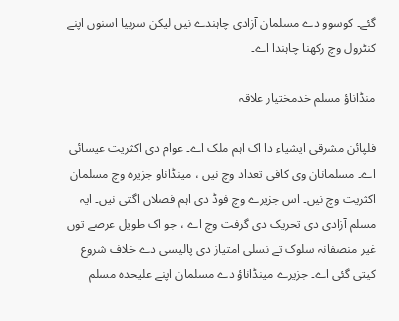گئے۔ کوسوو دے مسلمان آزادی چاہندے نيں لیکن سربیا اسنوں اپنے کنٹرول وچ رکھنا چاہندا اے۔

منڈاناؤ مسلم خدمختیار علاقہ

فلپائن مشرقی ایشیاء دا اک اہم ملک اے۔ عوام دی اکثریت عیسائی اے۔ مسلمانان وی کافی تعداد وچ نيں ، مینڈاناو جزیرہ وچ مسلمان اکثریت وچ نيں۔ اس جزیرے وچ فوڈ دی اہم فصلاں اگتی نيں۔ ایہ مسلم آزادی دی تحریک دی گرفت وچ اے ، جو اک طویل عرصے توں غیر منصفانہ سلوک تے نسلی امتیاز دی پالیسی دے خلاف شروع کيتی گئی اے۔ جزیرے مینڈاناؤ دے مسلمان اپنے علیحدہ مسلم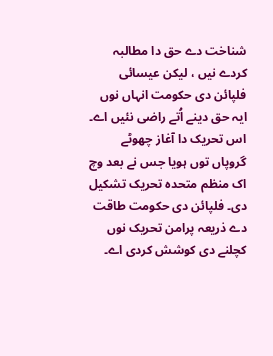شناخت دے حق دا مطالبہ کردے نيں ، لیکن عیسائی فلپائن دی حکومت انہاں نوں ایہ حق دینے اُتے راضی نئيں اے۔ اس تحریک دا آغاز چھوٹے گروپاں توں ہويا جس نے بعد وچ اک منظم متحدہ تحریک تشکیل دی۔ فلپائن دی حکومت طاقت دے ذریعہ پرامن تحریک نوں کچلنے دی کوشش کردی اے۔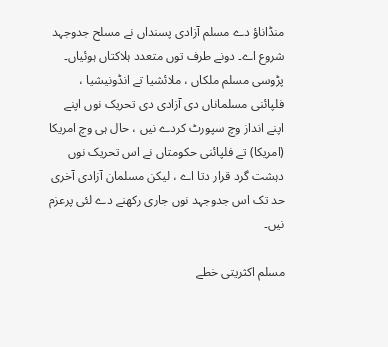منڈاناؤ دے مسلم آزادی پسنداں نے مسلح جدوجہد شروع اے۔ دونے طرف توں متعدد ہلاکتاں ہوئیاں۔ پڑوسی مسلم ملکاں ، ملائشیا تے انڈونیشیا ، فلپائنی مسلماناں دی آزادی دی تحریک نوں اپنے اپنے انداز وچ سپورٹ کردے نيں ، حال ہی وچ امریکا (امریکا) تے فلپائنی حکومتاں نے اس تحریک نوں دہشت گرد قرار دتا اے ، لیکن مسلمان آزادی آخری حد تک اس جدوجہد نوں جاری رکھنے دے لئی پرعزم نيں۔

مسلم اکثریتی خطے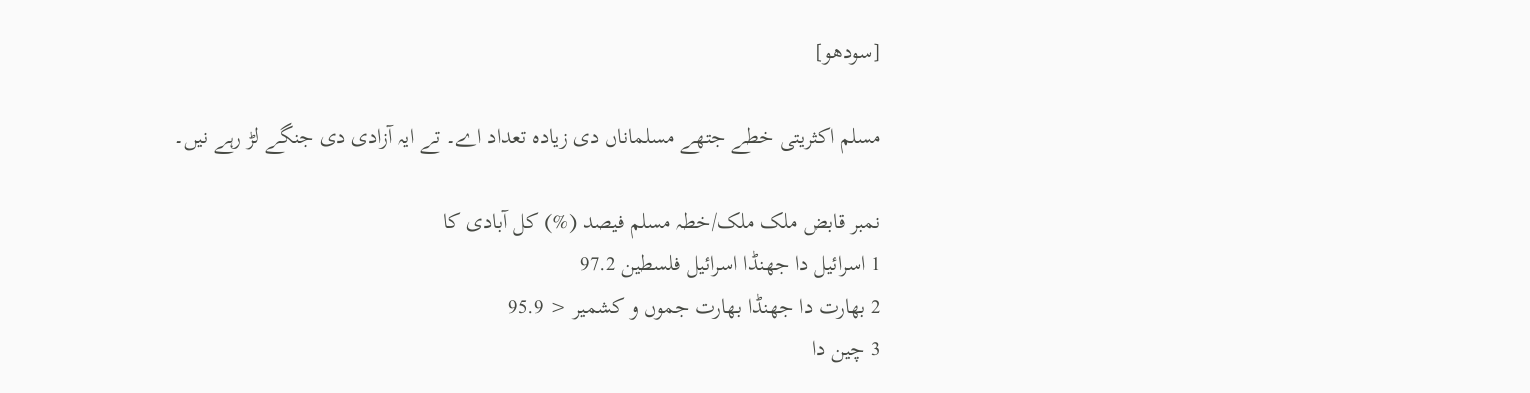[سودھو]

مسلم اکثریتی خطے جتھے مسلماناں دی زیادہ تعداد اے۔ تے ایہ آزادی دی جنگے لڑ رہے نيں۔

نمبر قابض ملک ملک/خطہ مسلم فیصد (%) کل آبادی کا
1 اسرائیل دا جھنڈا اسرائیل فلسطین 97.2
2 بھارت دا جھنڈا بھارت جموں و کشمیر < 95.9
3 چین دا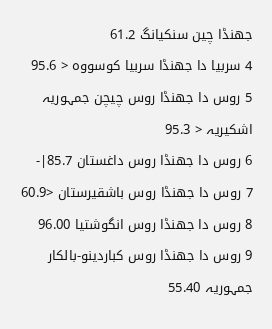جھنڈا چین سنکیانگ 61.2
4 سربیا دا جھنڈا سربیا کوسووہ < 95.6
5 روس دا جھنڈا روس چیچن جمہوریہ اشکیریہ < 95.3
6 روس دا جھنڈا روس داغستان 85.7|-
7 روس دا جھنڈا روس باشقیرستان <60.9
8 روس دا جھنڈا روس انگوشتیا 96.00
9 روس دا جھنڈا روس کباردینو-بالکار جمہوریہ 55.40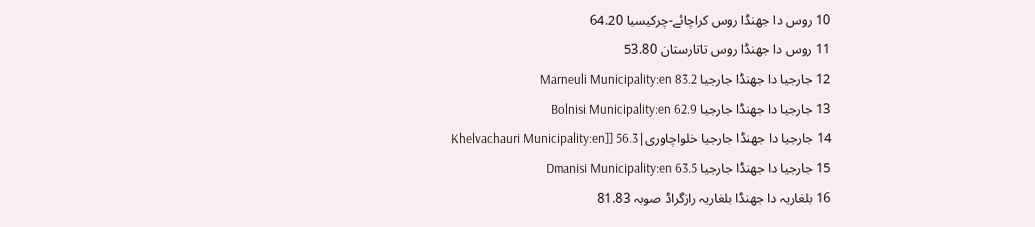10 روس دا جھنڈا روس کراچائے-چرکیسیا 64.20
11 روس دا جھنڈا روس تاتارستان 53.80
12 جارجیا دا جھنڈا جارجیا Marneuli Municipality:en 83.2
13 جارجیا دا جھنڈا جارجیا Bolnisi Municipality:en 62.9
14 جارجیا دا جھنڈا جارجیا خلواچاوری|Khelvachauri Municipality:en]] 56.3
15 جارجیا دا جھنڈا جارجیا Dmanisi Municipality:en 63.5
16 بلغاریہ دا جھنڈا بلغاریہ رازگراڈ صوبہ 81.83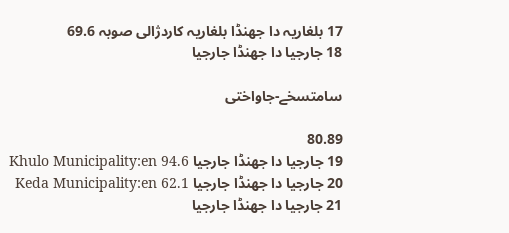17 بلغاریہ دا جھنڈا بلغاریہ کاردژالی صوبہ 69.6
18 جارجیا دا جھنڈا جارجیا

سامتسخے-جاواختی

80.89
19 جارجیا دا جھنڈا جارجیا Khulo Municipality:en 94.6
20 جارجیا دا جھنڈا جارجیا Keda Municipality:en 62.1
21 جارجیا دا جھنڈا جارجیا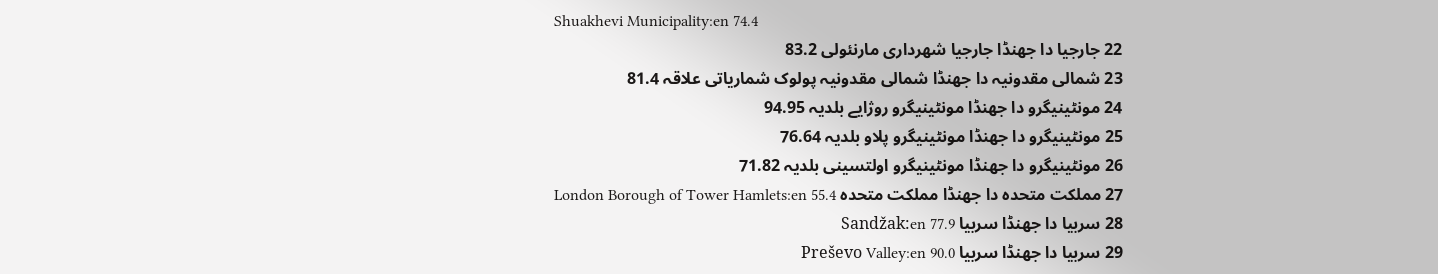Shuakhevi Municipality:en 74.4
22 جارجیا دا جھنڈا جارجیا شهرداری مارنئولی 83.2
23 شمالی مقدونیہ دا جھنڈا شمالی مقدونیہ پولوک شماریاتی علاقہ 81.4
24 مونٹینیگرو دا جھنڈا مونٹینیگرو روژایے بلدیہ 94.95
25 مونٹینیگرو دا جھنڈا مونٹینیگرو پلاو بلدیہ 76.64
26 مونٹینیگرو دا جھنڈا مونٹینیگرو اولتسینی بلدیہ 71.82
27 مملکت متحدہ دا جھنڈا مملکت متحدہ London Borough of Tower Hamlets:en 55.4
28 سربیا دا جھنڈا سربیا Sandžak:en 77.9
29 سربیا دا جھنڈا سربیا Preševo Valley:en 90.0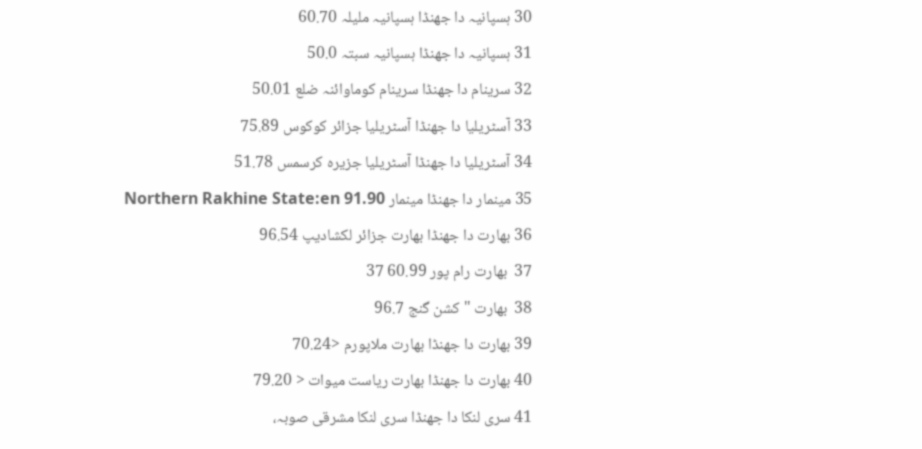30 ہسپانیہ دا جھنڈا ہسپانیہ ملیلہ 60.70
31 ہسپانیہ دا جھنڈا ہسپانیہ سبتہ 50.0
32 سرینام دا جھنڈا سرینام کوماوائنہ ضلع 50.01
33 آسٹریلیا دا جھنڈا آسٹریلیا جزائر کوکوس 75.89
34 آسٹریلیا دا جھنڈا آسٹریلیا جزیرہ کرسمس 51.78
35 مینمار دا جھنڈا مینمار Northern Rakhine State:en 91.90
36 بھارت دا جھنڈا بھارت جزائر لکشادیپ 96.54
37  بھارت رام پور 60.99 37
38  بھارت "کشن گنج 96.7
39 بھارت دا جھنڈا بھارت ملاپورم <70.24
40 بھارت دا جھنڈا بھارت ریاست میوات < 79.20
41 سری لنکا دا جھنڈا سری لنکا مشرقی صوبہ،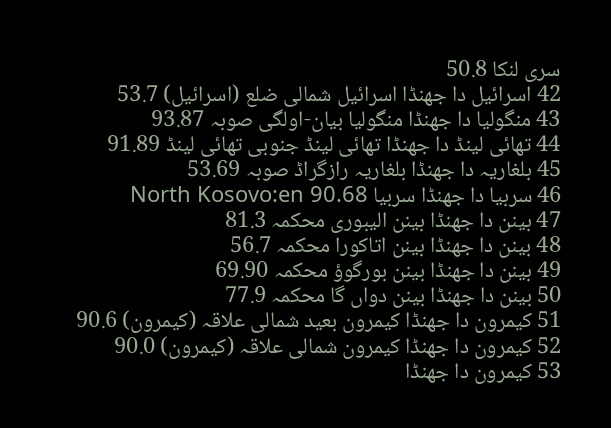سری لنکا 50.8
42 اسرائیل دا جھنڈا اسرائیل شمالی ضلع (اسرائیل) 53.7
43 منگولیا دا جھنڈا منگولیا بیان-اولگی صوبہ 93.87
44 تھائی لینڈ دا جھنڈا تھائی لینڈ جنوبی تھائی لینڈ 91.89
45 بلغاریہ دا جھنڈا بلغاریہ رازگراڈ صوبہ 53.69
46 سربیا دا جھنڈا سربیا North Kosovo:en 90.68
47 بینن دا جھنڈا بینن الیبوری محکمہ 81.3
48 بینن دا جھنڈا بینن اتاکورا محکمہ 56.7
49 بینن دا جھنڈا بینن بورگوؤ محکمہ 69.90
50 بینن دا جھنڈا بینن دواں گا محکمہ 77.9
51 کیمرون دا جھنڈا کیمرون بعید شمالی علاقہ (کیمرون) 90.6
52 کیمرون دا جھنڈا کیمرون شمالی علاقہ (کیمرون) 90.0
53 کیمرون دا جھنڈا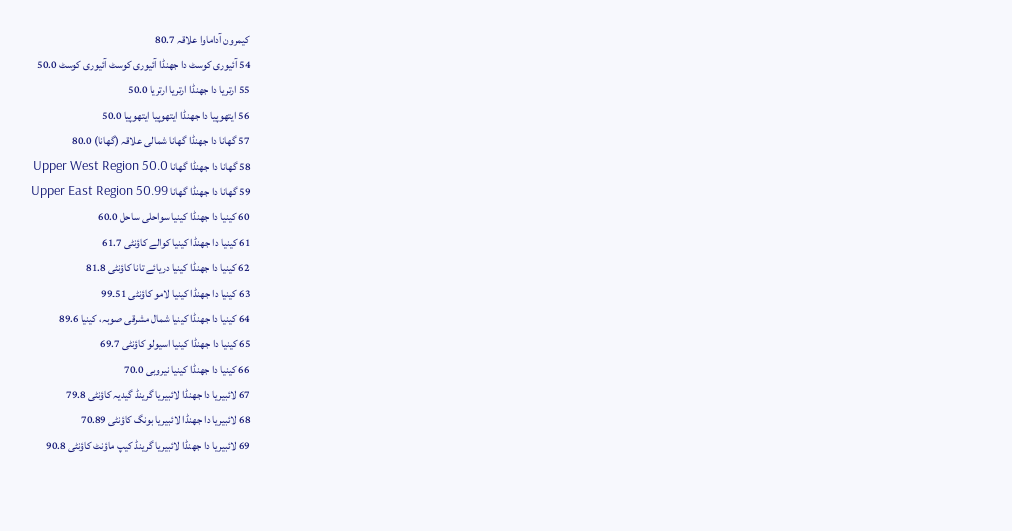کیمرون آداماوا علاقہ 80.7
54 آئیوری کوسٹ دا جھنڈا آئیوری کوسٹ آئیوری کوسٹ 50.0
55 ارتریا دا جھنڈا ارتریا ارتریا 50.0
56 ایتھوپیا دا جھنڈا ایتھوپیا ایتھوپیا 50.0
57 گھانا دا جھنڈا گھانا شمالی علاقہ (گھانا) 80.0
58 گھانا دا جھنڈا گھانا Upper West Region 50.0
59 گھانا دا جھنڈا گھانا Upper East Region 50.99
60 کینیا دا جھنڈا کینیا سواحلی ساحل 60.0
61 کینیا دا جھنڈا کینیا کوالے کاؤنٹی 61.7
62 کینیا دا جھنڈا کینیا دریائے تانا کاؤنٹی 81.8
63 کینیا دا جھنڈا کینیا لامو کاؤنٹی 51۔99
64 کینیا دا جھنڈا کینیا شمال مشرقی صوبہ، کینیا 89.6
65 کینیا دا جھنڈا کینیا اسیولو کاؤنٹی 69.7
66 کینیا دا جھنڈا کینیا نیروبی 70.0
67 لائبیریا دا جھنڈا لائبیریا گرینڈ گیدیہ کاؤنٹی 79.8
68 لائبیریا دا جھنڈا لائبیریا بونگ کاؤنٹی 70.89
69 لائبیریا دا جھنڈا لائبیریا گرینڈ کیپ ماؤنٹ کاؤنٹی 90.8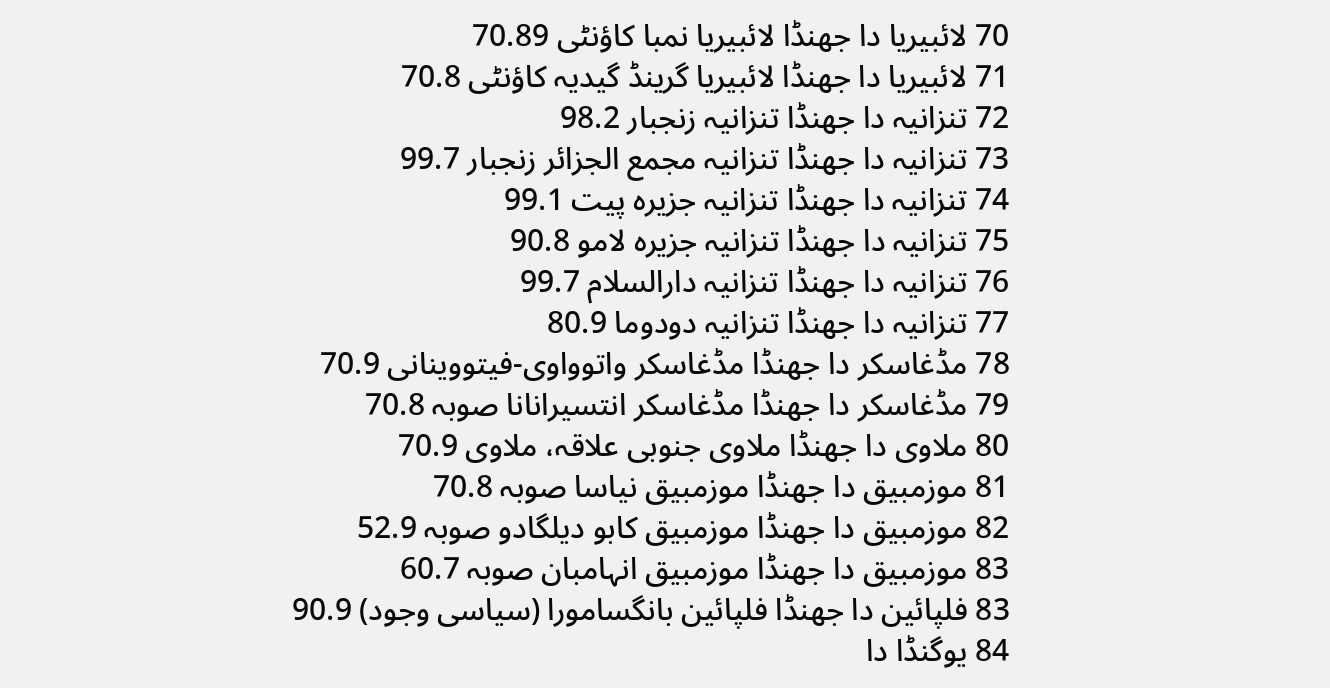70 لائبیریا دا جھنڈا لائبیریا نمبا کاؤنٹی 70.89
71 لائبیریا دا جھنڈا لائبیریا گرینڈ گیدیہ کاؤنٹی 70.8
72 تنزانیہ دا جھنڈا تنزانیہ زنجبار 98.2
73 تنزانیہ دا جھنڈا تنزانیہ مجمع الجزائر زنجبار 99.7
74 تنزانیہ دا جھنڈا تنزانیہ جزیرہ پیت 99.1
75 تنزانیہ دا جھنڈا تنزانیہ جزیرہ لامو 90.8
76 تنزانیہ دا جھنڈا تنزانیہ دارالسلام 99.7
77 تنزانیہ دا جھنڈا تنزانیہ دودوما 80.9
78 مڈغاسکر دا جھنڈا مڈغاسکر واتوواوی-فیتووینانی 70.9
79 مڈغاسکر دا جھنڈا مڈغاسکر انتسیرانانا صوبہ 70.8
80 ملاوی دا جھنڈا ملاوی جنوبی علاقہ، ملاوی 70.9
81 موزمبیق دا جھنڈا موزمبیق نیاسا صوبہ 70.8
82 موزمبیق دا جھنڈا موزمبیق کابو دیلگادو صوبہ 52.9
83 موزمبیق دا جھنڈا موزمبیق انہامبان صوبہ 60.7
83 فلپائین دا جھنڈا فلپائین بانگسامورا (سیاسی وجود) 90.9
84 یوگنڈا دا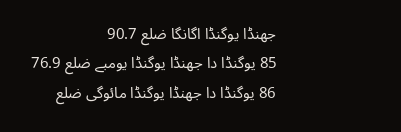جھنڈا یوگنڈا اگانگا ضلع 90.7
85 یوگنڈا دا جھنڈا یوگنڈا یومبے ضلع 76.9
86 یوگنڈا دا جھنڈا یوگنڈا مائوگی ضلع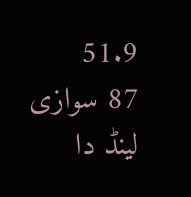51.9
87 سوازی لینڈ دا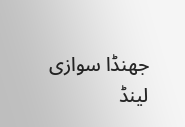جھنڈا سوازی لینڈ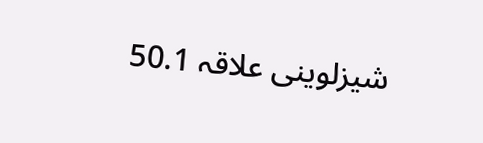شیزلوینی علاقہ 50.1